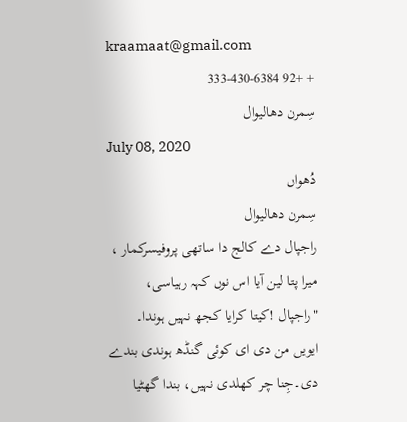kraamaat@gmail.com
+ +92 333-430-6384
سِمرن دھالیوال
July 08, 2020
دُھواں
سِمرن دھالیوال
راجپال دے کالج دا ساتھی پروفیسرکمار ، میرا پتا لین آیا اس نوں کہہ رہیاسی، "راجپال !کیتا کرایا کجھ نہیں ہوندا۔ ایویں من دی ای کوئی گنڈھ ہوندی بندے دی۔جِنا چر کھلدی نہیں، بندا گھٹیا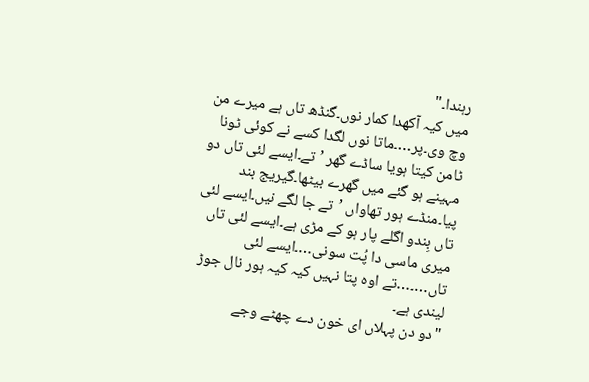رہندا۔"
میں کیہ آکھدا کمار نوں۔گنڈھ تاں ہے میرے من وچ وی۔پر…۔ماتا نوں لگدا کسے نے کوئی ٹونا ٹامن کیتا ہویا ساڈے گھر ’تے۔ایسے لئی تاں دو مہینے ہو گئے میں گھرے بیٹھا۔گیریج بند پیا۔منڈے ہور تھاواں ’تے جا لگے نیں۔ایسے لئی تاں بِندو اگلے پار ہو کے مڑی ہے۔ایسے لئی تاں میری ماسی دا پُت سونی…۔ایسے لئی تاں…۔…تے اوہ پتا نہیں کیہ کیہ ہور نال جوڑ لیندی ہے۔
"دو دن پہلاں ای خون دے چھٹے وجے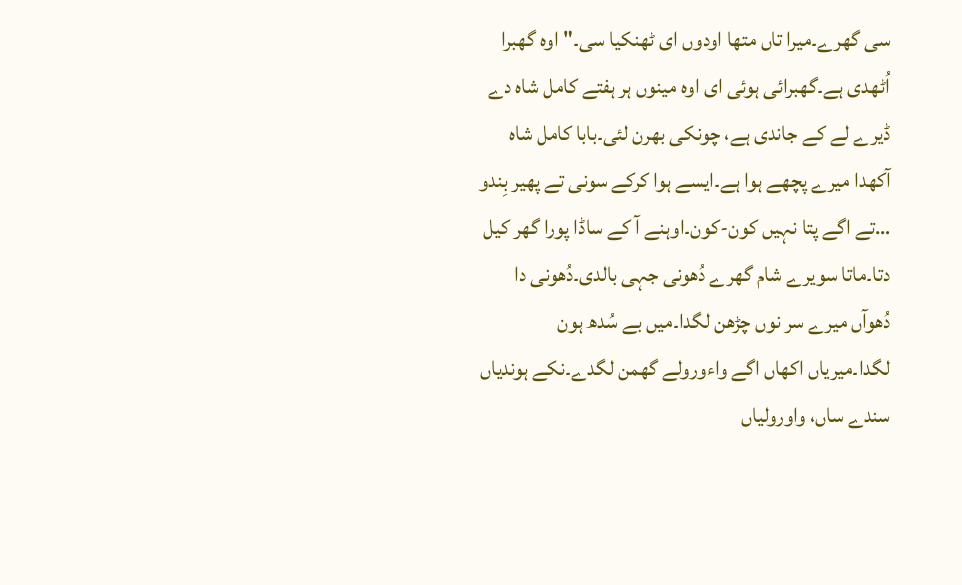سی گھرے۔میرا تاں متھا اودوں ای ٹھنکیا سی۔" اوہ گھبرا اُٹھدی ہے۔گھبرائی ہوئی ای اوہ مینوں ہر ہفتے کامل شاہ دے ڈیرے لے کے جاندی ہے، چونکی بھرن لئی۔بابا کامل شاہ آکھدا میرے پچھے ہوا ہے۔ایسے ہوا کرکے سونی تے پھیر بِندو …تے اگے پتا نہیں کون-کون۔اوہنے آ کے ساڈا پورا گھر کیل دتا۔ماتا سویرے شام گھرے دُھونی جہی بالدی۔دُھونی دا دُھوآں میرے سر نوں چڑھن لگدا۔میں بے سُدھ ہون لگدا۔میریاں اکھاں اگے واءورولے گھمن لگدے۔نکے ہوندیاں سندے ساں، واورولیاں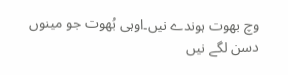وچ بھوت ہوندے نیں۔اوہی بُھوت جو مینوں دسن لگے نیں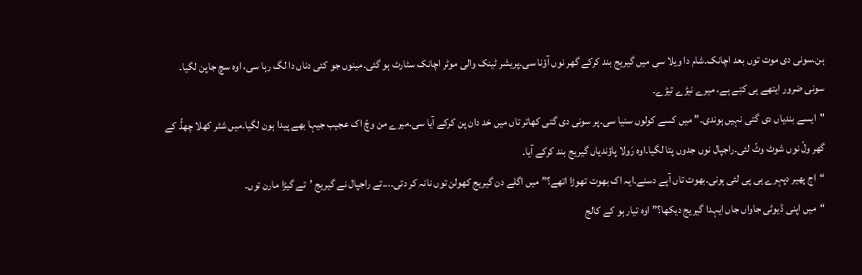ہن۔سونی دی موت توں بعد اچانک۔شام دا ویلا سی میں گیریج بند کرکے گھر نوں آؤنا سی۔پریشر ٹینک والی موٹر اچانک سٹارٹ ہو گئی۔مینوں جو کئی دناں دا لگ رہا سی، اوہ سچ جاپن لگیا۔ سونی ضرور ایتھے ہی کتِے ہے، میرے نیڑے تیڑے۔
"ایسے بندیاں دی گتی نہیں ہوندی۔” میں کسے کولوں سنیا سی۔پر سونی دی گتی کھاتر تاں میں خد دان پن کرکے آیا سی۔میرے من وچّ اک عجیب جیہا بھے پیدا ہون لگیا۔میں شٹر کھلا چھڈّ کے گھر ولّ نوں شوٹ وٹّ لئی۔راجپال نوں جدوں پتا لگیا۔اوہ رَولا پاؤندیاں گیریج بند کرکے آیا۔
“اج پھیر دپہرے ہی پی لئی ہونی۔بھوت تاں آپے دسنے۔ایہ اک بھوت تھوڑا اتھے؟” میں اگلے دن گیریج کھولن توں نانہ کر دتی۔...تے راجپال نے گیریج ’تے گیڑا مارن توں۔
“میں اپنی ڈیوٹی جاواں جاں ایہدا گیریج دیکھا؟” اوہ تیار ہو کے کالج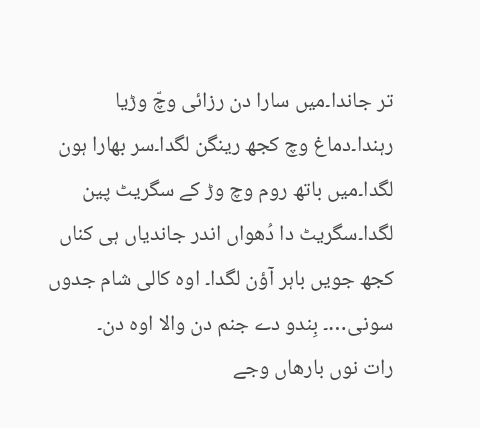تر جاندا۔میں سارا دن رزائی وچّ وڑیا رہندا۔دماغ وچ کجھ رینگن لگدا۔سر بھارا ہون لگدا۔میں باتھ روم وچ وڑ کے سگریٹ پین لگدا۔سگریٹ دا دُھواں اندر جاندیاں ہی کناں کجھ جویں باہر آؤن لگدا۔ اوہ کالی شام جدوں سونی…۔ بِندو دے جنم دن والا اوہ دن۔
رات نوں بارھاں وجے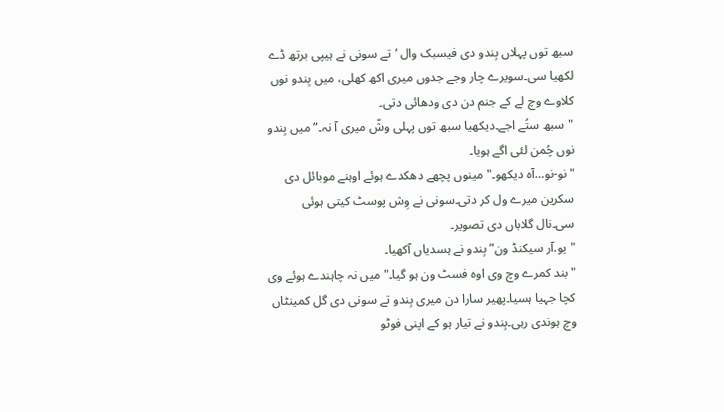سبھ توں پہلاں بِندو دی فیسبک وال ’تے سونی نے ہیپی برتھ ڈے لکھیا سی۔سویرے چار وجے جدوں میری اکھ کھلی، میں بِندو نوں کلاوے وچ لے کے جنم دن دی ودھائی دتی۔
"سبھ ستُے اجے۔دیکھیا سبھ توں پہلی وشّ میری آ نہ۔” میں بِندو نوں چُمن لئی اگے ہویا۔
"نو-نو…آہ دیکھو۔" مینوں پچھے دھکدے ہوئے اوہنے موبائل دی سکرین میرے ول کر دتی۔سونی نے وِش پوسٹ کیتی ہوئی سی۔نال گلاباں دی تصویر۔
"یو.آر سیکنڈ ون” بِندو نے ہسدیاں آکھیا۔
"بند کمرے وچ وی اوہ فسٹ ون ہو گیا۔" میں نہ چاہندے ہوئے وی کچا جہیا ہسیا۔پھیر سارا دن میری بِندو تے سونی دی گل کمینٹاں وچ ہوندی رہی۔بِندو نے تیار ہو کے اپنی فوٹو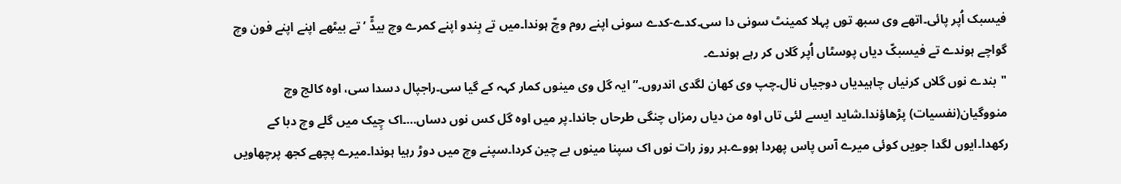فیسبک اُپر پائی۔اتھے وی سبھ توں پہلا کمینٹ سونی دا سی۔کدے-کدے سونی اپنے روم وچّ ہوندا۔میں تے بِندو اپنے کمرے وچ بیڈّ ’تے بیٹھے اپنے اپنے فون وچ گواچے ہوندے تے فیسبکّ دیاں پوسٹاں اُپر گلاں کر رہے ہوندے۔
"بندے نوں گلاں کرنیاں چاہیدیاں دوجیاں نال۔چپ وی کھان لگدی اندروں۔” ایہ گل وی مینوں کمار کہہ کے گیا سی۔راجپال دسدا سی، اوہ کالج وچ منووگیان(نفسیات) پڑھاؤندا۔شاید ایسے لئی تاں اوہ من دیاں رمزاں چنگی طرحاں جاندا۔پر میں اوہ گل کس نوں دساں…۔اک چِیک میں گلے وچ دبا کے رکھدا۔ایوں لگدا جویں کوئی میرے آس پاس پھردا ہووے۔ہر روز رات نوں اک سپنا مینوں بے چین کردا۔سپنے وچ میں دوڑ رہیا ہوندا۔میرے پچھے کجھ پرچھاویں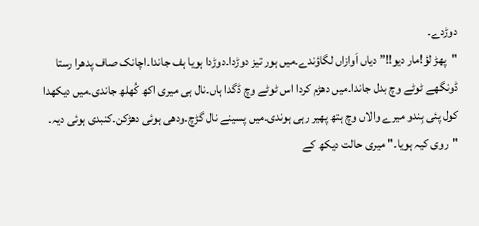دوڑدے۔
"پھڑ لؤ!مار دیو!!” دیاں اَوازاں لگاؤندے۔میں ہور تیز دوڑدا۔دوڑدا ہویا ہف جاندا۔اچانک صاف پدھرا رستا ڈونگھے ٹوٹے وچ بدل جاندا۔میں دھڑم کردا اس ٹوٹے وچ ڈگدا ہاں۔نال ہی میری اکھ کُھلھ جاندی۔میں دیکھدا کول پئی بِندو میرے والاں وچ ہتھ پھیر رہی ہوندی۔میں پسینے نال گڑچ۔ودھی ہوئی دھڑکن۔کنبدی ہوئی دیہ۔
"روی کیہ ہویا۔" میری حالت دیکھ کے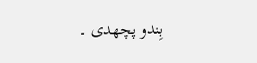بِندو پچھدی ۔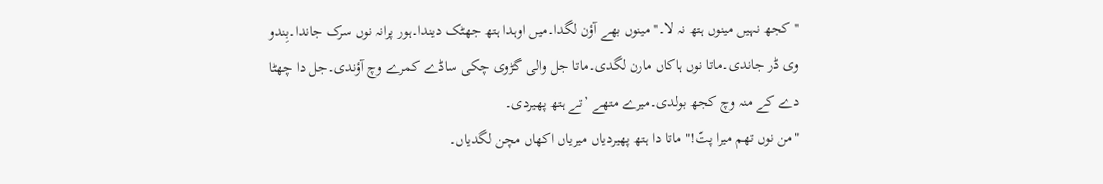''کجھ نہیں مینوں ہتھ نہ لا۔'' مینوں بھے آؤن لگدا۔میں اوہدا ہتھ جھٹک دیندا۔ہور پرانہ نوں سرک جاندا۔بِندو وی ڈر جاندی۔ماتا نوں ہاکاں مارن لگدی۔ماتا جل والی گڑوی چکی ساڈے کمرے وچ آؤندی۔جل دا چھٹا دے کے منہ وچ کجھ بولدی۔میرے متھے ’تے ہتھ پھیردی۔
"من نوں تھم میرا پتّ!" ماتا دا ہتھ پھیردیاں میریاں اکھاں مچن لگدیاں۔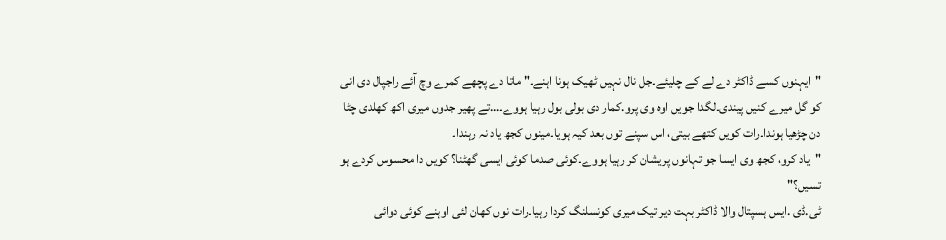"ایہنوں کسے ڈاکٹر دے لے کے چلیئے۔جل نال نہیں ٹھیک ہونا اہنے۔" ماتا دے پچھے کمرے وچ آئے راجپال دی انی کو گل میرے کنیں پیندی۔لگدا جویں اوہ وی پرو.کمار دی بولی بول رہیا ہووے۔…تے پھیر جدوں میری اکھ کھلدی چٹا دن چڑھیا ہوندا۔رات کویں کتھے بیتی، اس سپنے توں بعد کیہ ہویا۔مینوں کجھ یاد نہ رہندا۔
"یاد کرو، کجھ وی ایسا جو تہانوں پریشان کر رہیا ہووے۔کوئی صدما کوئی ایسی گھٹنا؟ کویں دا محسوس کردے ہو تسیں؟"
ٹی.ڈی .ایس ہسپتال والا ڈاکٹر بہت دیر تیک میری کونسلنگ کردا رہیا۔رات نوں کھان لئی اوہنے کوئی دوائی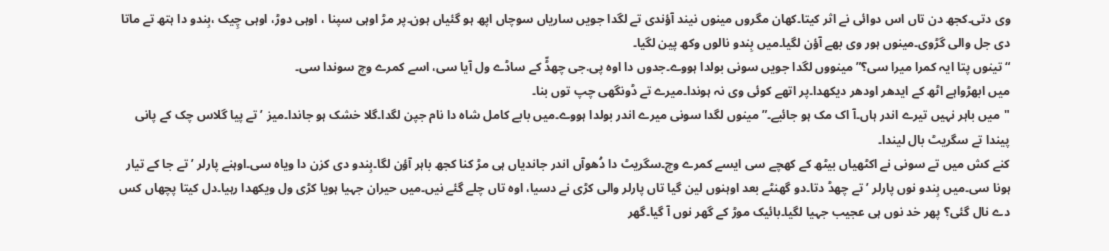وی دتی۔کجھ دن تاں اس دوائی نے اثر کیتا۔کھان مگروں مینوں نیند آؤندی تے لگدا جویں ساریاں سوچاں اپھ ہو گئیاں ہون۔پر مڑ اوہی سپنا ، اوہی دوڑ، اوہی چِیک ،بِندو دا ہتھ تے ماتا دی جل والی گڑوی۔مینوں ہور وی بھے آؤن لگیا۔میں بِندو نالوں وکھ پین لگیا۔
“تینوں پتا ایہ کمرا میرا سی؟” مینووں لگدا جویں سونی بولدا ہووے۔جدوں دا اوہ پی.جی چھڈّ کے ساڈے ول آیا سی، اسے کمرے وچ سوندا سی۔
میں ابھڑواہے اٹھ کے ایدھر اودھر دیکھدا۔پر اتھے کوئی وی نہ ہوندا۔میرے تے ڈونگھی چپ توں بنا۔
"میں باہر نہیں تیرے اندر ہاں۔آ اک مک ہو جائیے۔” مینوں لگدا سونی میرے اندر بولدا ہووے۔میں بابے کامل شاہ دا نام جپن لگدا۔گلا خشک ہو جاندا۔میز ’تے پیا گلاس چک کے پانی پیندا تے سگریٹ بال لیندا۔
کنے کش میں تے سونی نے اکٹھیاں بیٹھ کے کھچے سی ایسے کمرے وچ۔سگریٹ دا دُھوآں اندر جاندیاں ہی مڑ کنا کجھ باہر آؤن لگا۔بِندو دی کزن دا ویاہ سی۔اوہنے پارلر ’تے جا کے تیار ہونا سی۔میں بِندو نوں پارلر ’تے چھڈ دتا۔دو گھنٹے بعد اوہنوں لین گیا تاں پارلر والی کڑی نے دسیا، اوہ تاں چلے گئے نیں۔میں حیران جہیا ہویا کڑی ول ویکھدا رہیا۔دل کیتا پچھاں کس دے نال گئی؟ پھر خد نوں ہی عجیب جہیا لگیا۔بائیک موڑ کے گھر نوں آ گیا۔گھر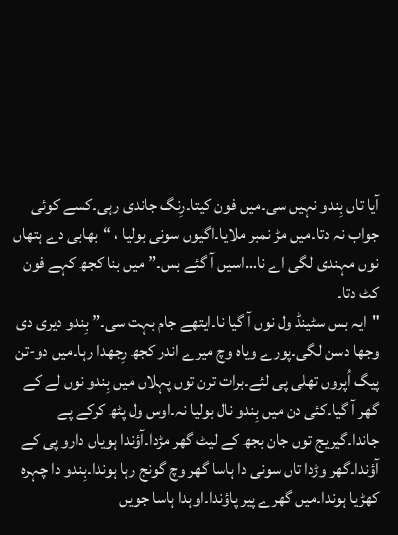آیا تاں بِندو نہیں سی۔میں فون کیتا۔رِنگ جاندی رہی۔کسے کوئی جواب نہ دتا۔میں مڑ نمبر ملایا۔اگیوں سونی بولیا ، “بھابی دے ہتھاں نوں مہندی لگی اے نا…اسیں آ گئے بس۔” میں بنا کجھ کہے فون کٹ دتا۔
"ایہ بس سٹینڈ ول نوں آ گیا نا۔ایتھے جام بہت سی۔” بِندو دیری دی وجھا دسن لگی۔پورے ویاہ وچ میرے اندر کجھ رِجھدا رہا۔میں دو-تن پیگ اُپروں تھلی پی لئے۔برات ترن توں پہلاں میں بِندو نوں لے کے گھر آ گیا۔کئی دن میں بِندو نال بولیا نہ۔اوس ول پٹھ کرکے پے جاندا۔گیریج توں جان بجھ کے لیٹ گھر مڑدا۔آؤندا ہویاں دارو پی کے آؤندا۔گھر وڑدا تاں سونی دا ہاسا گھر وچ گونج رہا ہوندا۔بِندو دا چہرہ کھڑیا ہوندا۔میں گھرے پیر پاؤندا۔اوہدا ہاسا جویں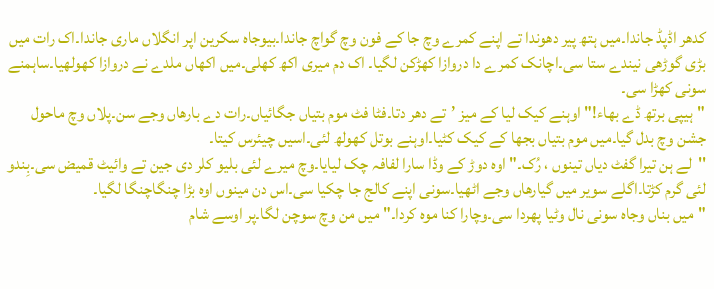کدھر اڈپڈ جاندا۔میں ہتھ پیر دھوندا تے اپنے کمرے وچ جا کے فون وچ گواچ جاندا۔بیوجاہ سکرین اپر انگلاں ماری جاندا۔اک رات میں بڑی گوڑھی نیندے ستا سی۔اچانک کمرے دا دروازا کھڑکن لگیا۔ اک دم میری اکھ کھلی۔میں اکھاں ملدے نے دروازا کھولھیا۔ساہمنے سونی کھڑا سی۔
"ہیپی برتھ ڈے بھاء!" اوہنے کیک لیا کے میز ’تے دھر دتا۔فٹا فٹ موم بتیاں جگائیاں۔رات دے بارھاں وجے سن۔پلاں وچ ماحول جشن وچ بدل گیا۔میں موم بتیاں بجھا کے کیک کٹیا۔اوہنے بوتل کھولھ لئی۔اسیں چیئرس کیتا۔
''لے ہن تیرا گفٹ دیاں تینوں ، رُک۔" اوہ دوڑ کے وڈا سارا لفافہ چک لیایا۔وچ میرے لئی بلیو کلر دی جین تے وائیٹ قمیض سی۔بِندو لئی گرم کڑتا۔اگلے سویر میں گیارھاں وجے اٹھیا۔سونی اپنے کالج جا چکیا سی۔اس دن مینوں اوہ بڑا چنگاچنگا لگیا۔
"میں بناں وجاہ سونی نال وٹیا پھردا سی۔وچارا کنا موہ کردا۔" میں من وچ سوچن لگا۔پر اوسے شام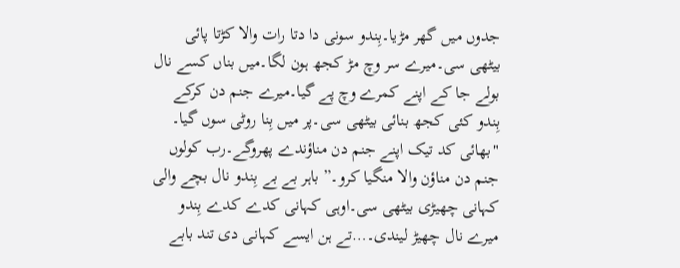جدوں میں گھر مڑیا۔بِندو سونی دا دتا رات والا کڑتا پائی بیٹھی سی۔میرے سر وچ مڑ کجھ ہون لگا۔میں بناں کسے نال بولے جا کے اپنے کمرے وچ پے گیا۔میرے جنم دن کرکے بِندو کئی کجھ بنائی بیٹھی سی۔پر میں بِنا روٹی سوں گیا۔
"بھائی کد تیک اپنے جنم دن مناؤندے پھروگے۔رب کولوں جنم دن مناؤن والا منگیا کرو۔” باہر بے بے بِندو نال بچے والی کہانی چھیڑی بیٹھی سی۔اوہی کہانی کدے کدے بِندو میرے نال چھیڑ لیندی۔…تے ہن ایسے کہانی دی تند بابے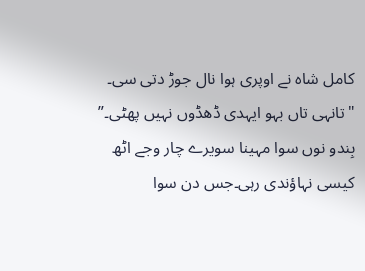کامل شاہ نے اوپری ہوا نال جوڑ دتی سی۔
"تانہی تاں بہو ایہدی ڈھڈوں نہیں پھٹی۔” بِندو نوں سوا مہینا سویرے چار وجے اٹھ کیسی نہاؤندی رہی۔جس دن سوا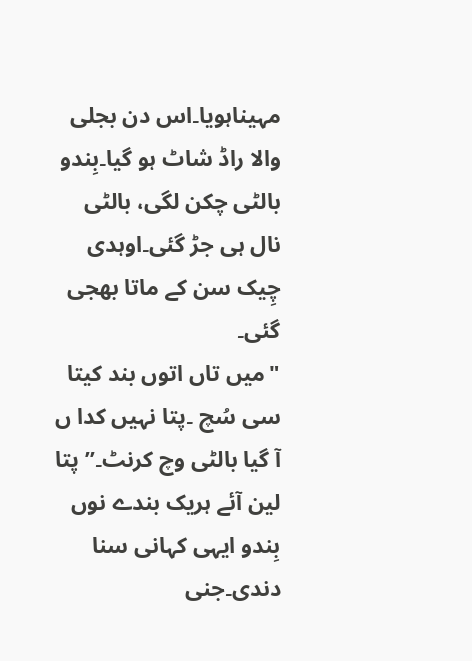مہیناہویا۔اس دن بجلی والا راڈ شاٹ ہو گیا۔بِندو بالٹی چکن لگی، بالٹی نال ہی جڑ گئی۔اوہدی چِیک سن کے ماتا بھجی گئی۔
"میں تاں اتوں بند کیتا سی سُچ ۔پتا نہیں کدا ں آ گیا بالٹی وچ کرنٹ۔” پتا لین آئے ہریک بندے نوں بِندو ایہی کہانی سنا دندی۔جنی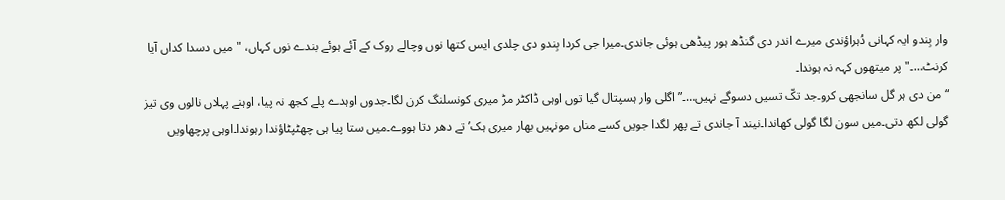وار بِندو ایہ کہانی دُہراؤندی میرے اندر دی گنڈھ ہور پیڈھی ہوئی جاندی۔میرا جی کردا بِندو دی چلدی ایس کتھا نوں وچالے روک کے آئے ہوئے بندے نوں کہاں، "میں دسدا کداں آیا کرنٹ…۔" پر میتھوں کہہ نہ ہوندا۔
“من دی ہر گل سانجھی کرو۔جد تکّ تسیں دسوگے نہیں…۔” اگلی وار ہسپتال گیا توں اوہی ڈاکٹر مڑ میری کونسلنگ کرن لگا۔جدوں اوہدے پلے کجھ نہ پیا، اوہنے پہلاں نالوں وی تیز گولی لکھ دتی۔میں سون لگا گولی کھاندا۔نیند آ جاندی تے پھر لگدا جویں کسے مناں مونہیں بھار میری ہک’تے دھر دتا ہووے۔میں ستا پیا ہی چھٹپٹاؤندا رہوندا۔اوہی پرچھاویں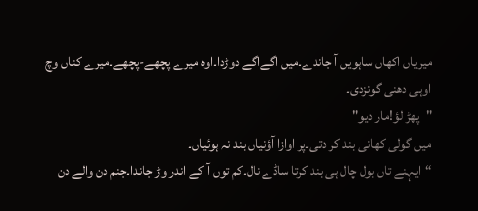میریاں اکھاں ساہویں آ جاندے۔میں اگےاگے دوڑدا۔اوہ میرے پچھے-پچھے۔میرے کناں وچ اوہی دھنی گونزدی۔
"پھڑ لؤ!مار دیو"
میں گولی کھانی بند کر دتی۔پر اوازا آؤنیاں بند نہ ہوئیاں۔
“ایہنے تاں بول چال ہی بند کرتا ساڈے نال۔کم توں آ کے اندر وڑ جاندا۔جنم دن والے دن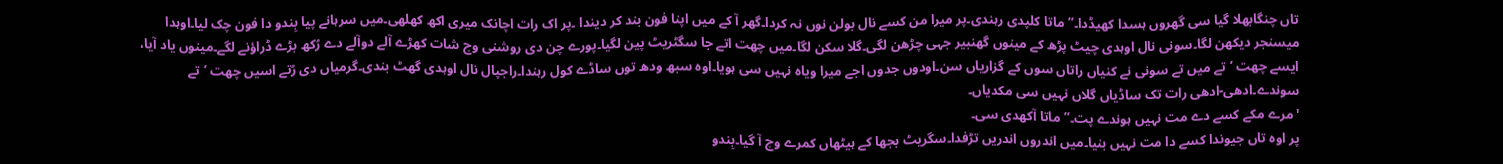تاں چنگابھلا گیا سی گھروں ہسدا کھیڈدا۔” ماتا کلپدی رہندی۔پر میرا من کسے نال بولن نوں نہ کردا۔گھر آ کے میں اپنا فون بند کر دیندا ۔پر اک رات اچانک میری اکھ کھلھی۔میں سرہانے پیا بِندو دا فون چک لیا۔اوہدا میسنجر دیکھن لگا۔سونی نال اوہدی چیٹ پڑھ کے مینوں گھنبیر جہی چڑھن لگی۔گلا سکن لگا۔میں چھت اتے جا سگٹریٹ پین لگیا۔پورے چن دی روشنی وچ شات کھڑے آلے دوآلے دے رُکھ بڑے ڈراؤنے لگے۔مینوں یاد آیا، ایسے چھت ’تے میں تے سونی نے کنیاں راتاں سوں کے گزاریاں سن۔اودوں جدوں اجے میرا ویاہ نہیں سی ہویا۔اوہ سبھ ودھ توں ساڈے کول رہندا۔راجپال نال اوہدی گھٹ بندی۔گرمیاں دی رُتے اسیں چھت ’تے سوندے۔ادھی-ادھی رات تک ساڈیاں گلاں نہیں سی مکدیاں۔
'مرے مکے کسے دے مت نہیں ہوندے پت۔” ماتا آکھدی سی۔
پر اوہ تاں جیوندا کسے دا مت نہیں بنیا۔میں اندروں اندریں تڑفدا۔سگریٹ بجھا کے ہیٹھاں کمرے وچ آ گیا۔بِندو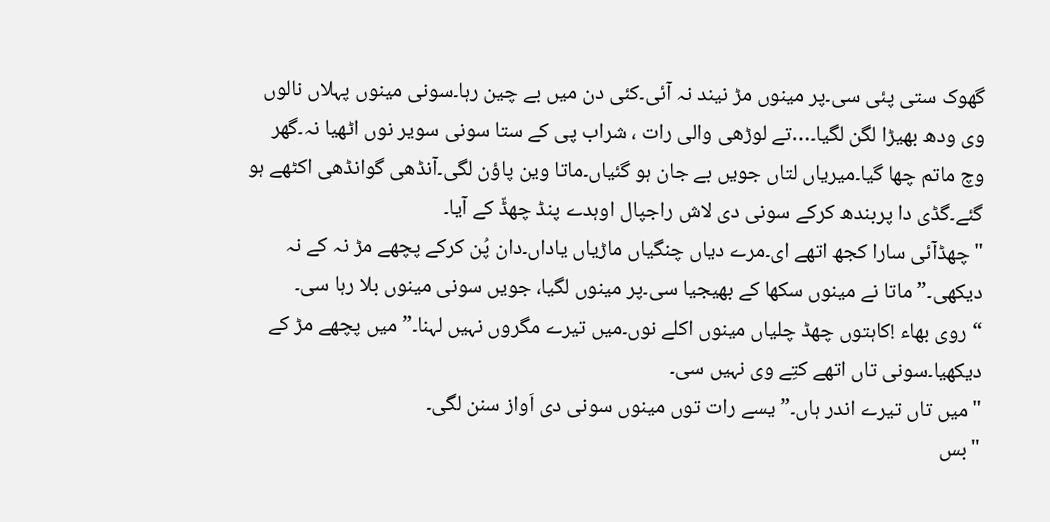گھوک ستی پئی سی۔پر مینوں مڑ نیند نہ آئی۔کئی دن میں بے چین رہا۔سونی مینوں پہلاں نالوں وی ودھ بھیڑا لگن لگیا۔…تے لوڑھی والی رات ، شراب پی کے ستا سونی سویر نوں اٹھیا نہ۔گھر وچ ماتم چھا گیا۔میریاں لتاں جویں بے جان ہو گئیاں۔ماتا وین پاؤن لگی۔آنڈھی گوانڈھی اکٹھے ہو گئے۔گڈی دا پربندھ کرکے سونی دی لاش راجپال اوہدے پنڈ چھڈّ کے آیا۔
"چھڈآئی سارا کجھ اتھے ای۔مرے دیاں چنگیاں ماڑیاں یاداں۔دان پُن کرکے پچھے مڑ نہ کے نہ دیکھی۔” ماتا نے مینوں سکھا کے بھیجیا سی۔پر مینوں لگیا، جویں سونی مینوں بلا رہا سی۔
“روی بھاء !کاہتوں چھڈ چلیاں مینوں اکلے نوں۔میں تیرے مگروں نہیں لہنا۔” میں پچھے مڑ کے دیکھیا۔سونی تاں اتھے کتِے وی نہیں سی۔
"میں تاں تیرے اندر ہاں۔” یسے رات توں مینوں سونی دی اَواز سنن لگی۔
"بس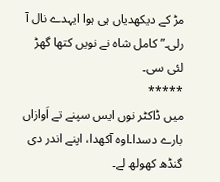مڑ کے دیکھدیاں ہی ہوا ایہدے نال آ رلی۔” کامل شاہ نے نویں کتھا گھڑ لئی سی۔
*****
میں ڈاکٹر نوں ایس سپنے تے اَوازاں بارے دسدا۔اوہ آکھدا، اپنے اندر دی گنڈھ کھولھ لے۔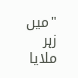"میں زہر ملایا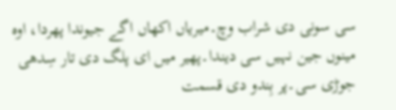سی سونی دی شراب وچ۔میریاں اکھاں اگے جیوندا پھردا، اوہ مینوں جین نہیں سی دیندا۔پھیر میں ای پلگ دی تار سِدھی جوڑی سی۔پر بِندو دی قسمت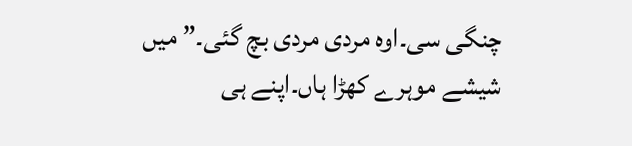چنگی سی۔اوہ مردی مردی بچ گئی۔” میں شیشے موہرے کھڑا ہاں۔اپنے ہی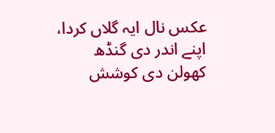عکس نال ایہ گلاں کردا، اپنے اندر دی گنڈھ کھولن دی کوشش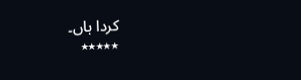کردا ہاں۔
٭٭٭٭٭